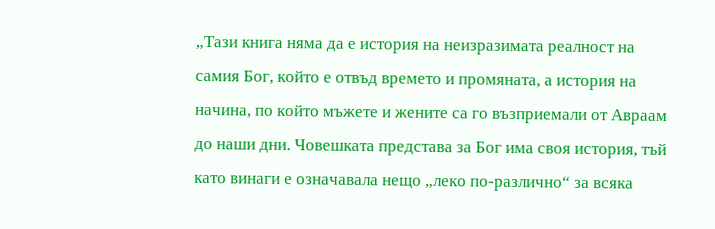„Тази книга няма да е история на неизразимата реалност на самия Бог, който е отвъд времето и промяната, а история на начина, по който мъжете и жените са го възприемали от Авраам до наши дни. Човешката представа за Бог има своя история, тъй като винаги е означавала нещо „леко по-различно“ за всяка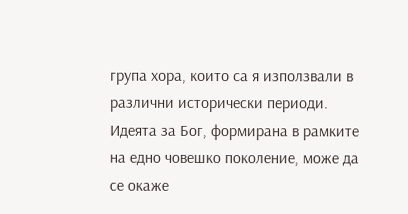група хора, които са я използвали в различни исторически периоди. Идеята за Бог, формирана в рамките на едно човешко поколение, може да се окаже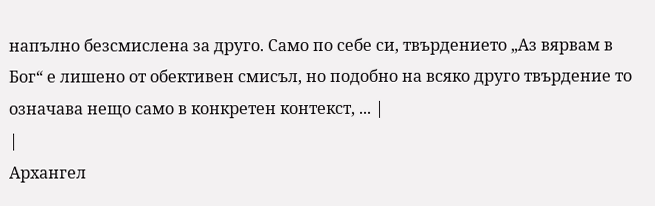напълно безсмислена за друго. Само по себе си, твърдението „Аз вярвам в Бог“ е лишено от обективен смисъл, но подобно на всяко друго твърдение то означава нещо само в конкретен контекст, ... |
|
Архангел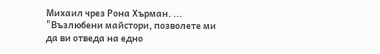Михаил чрез Рона Хърман. ... "Възлюбени майстори, позволете ми да ви отведа на едно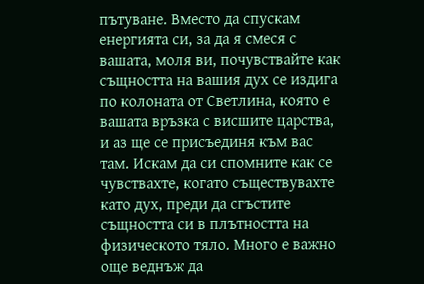пътуване. Вместо да спускам енергията си, за да я смеся с вашата, моля ви, почувствайте как същността на вашия дух се издига по колоната от Светлина, която е вашата връзка с висшите царства, и аз ще се присъединя към вас там. Искам да си спомните как се чувствахте, когато съществувахте като дух, преди да сгъстите същността си в плътността на физическото тяло. Много е важно още веднъж да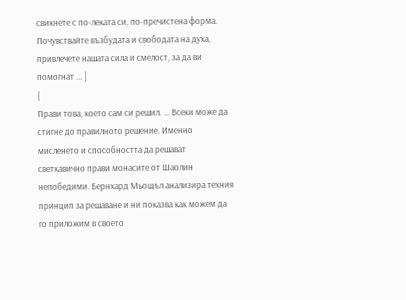свикнете с по-леката си, по-пречистена форма. Почувствайте възбудата и свободата на духа, привлечете нашата сила и смелост, за да ви помогнат ... |
|
Прави това, което сам си решил. ... Всеки може да стигне до правилното решение. Именно мисленето и способността да решават светкавично прави монасите от Шаолин непобедими. Бернхард Мьощъл анализира техния принцип за решаване и ни показва как можем да го приложим в своето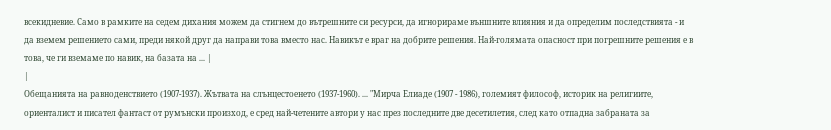всекидневие. Само в рамките на седем дихания можем да стигнем до вътрешните си ресурси, да игнорираме външните влияния и да определим последствията - и да вземем решението сами, преди някой друг да направи това вместо нас. Навикът е враг на добрите решения. Най-голямата опасност при погрешните решения е в това, че ги вземаме по навик, на базата на ... |
|
Обещанията на равноденствието (1907-1937). Жътвата на слънцестоенето (1937-1960). ... "Мирча Елиаде (1907 - 1986), големият философ, историк на религиите, ориенталист и писател фантаст от румънски произход, е сред най-четените автори у нас през последните две десетилетия, след като отпадна забраната за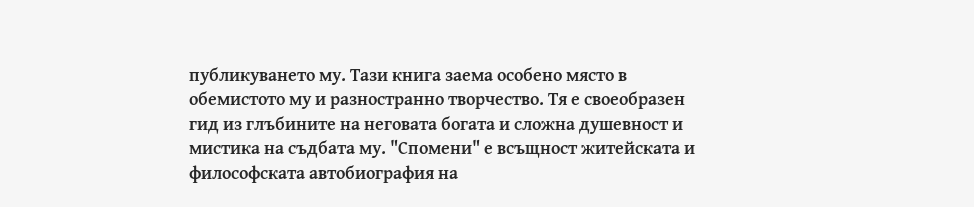публикуването му. Тази книга заема особено място в обемистото му и разностранно творчество. Тя е своеобразен гид из глъбините на неговата богата и сложна душевност и мистика на съдбата му. "Спомени" е всъщност житейската и философската автобиография на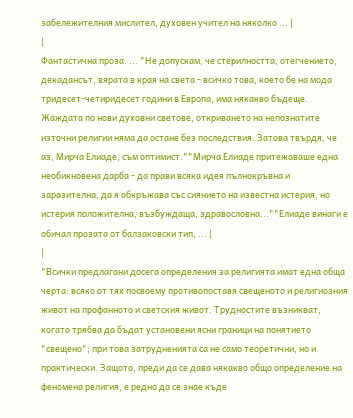забележителния мислител, духовен учител на няколко ... |
|
Фантастична проза. ... "Не допускам, че стерилността, отегчението, декадансът, вярата в края на света - всичко това, което бе на мода тридесет-четиридесет години в Европа, има някакво бъдеще. Жаждата по нови духовни светове, откриването на непознатите източни религии няма да остане без последствия. Затова твърдя, че аз, Мирча Елиаде, съм оптимист.""Мирча Елиаде притежаваше една необикновена дарба - да прави всяка идея пълнокръвна и заразителна, да я обкръжава със сиянието на известна истерия, но истерия положителна, възбуждаща, здравословна...""Елиаде винаги е обичал прозата от балзаковски тип, ... |
|
"Всички предлагани досега определения за религията имат една обща черта: всяко от тях посвоему противопоставя свещеното и религиозния живот на профанното и светския живот. Трудностите възникват, когато трябва да бъдат установени ясни граници на понятието "свещено"; при това затрудненията са не само теоретични, но и практически. Защото, преди да се дава някакво общо определение на феномена религия, е редно да се знае къде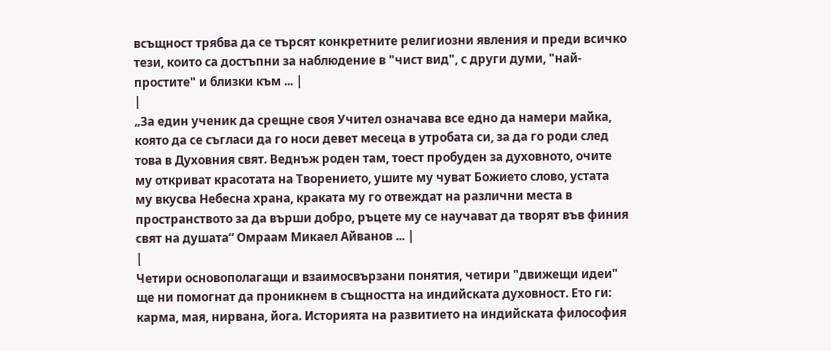всъщност трябва да се търсят конкретните религиозни явления и преди всичко тези, които са достъпни за наблюдение в "чист вид", с други думи, "най-простите" и близки към ... |
|
„За един ученик да срещне своя Учител означава все едно да намери майка, която да се съгласи да го носи девет месеца в утробата си, за да го роди след това в Духовния свят. Веднъж роден там, тоест пробуден за духовното, очите му откриват красотата на Творението, ушите му чуват Божието слово, устата му вкусва Небесна храна, краката му го отвеждат на различни места в пространството за да върши добро, ръцете му се научават да творят във финия свят на душата“ Омраам Микаел Айванов ... |
|
Четири основополагащи и взаимосвързани понятия, четири "движещи идеи" ще ни помогнат да проникнем в същността на индийската духовност. Ето ги: карма, мая, нирвана, йога. Историята на развитието на индийската философия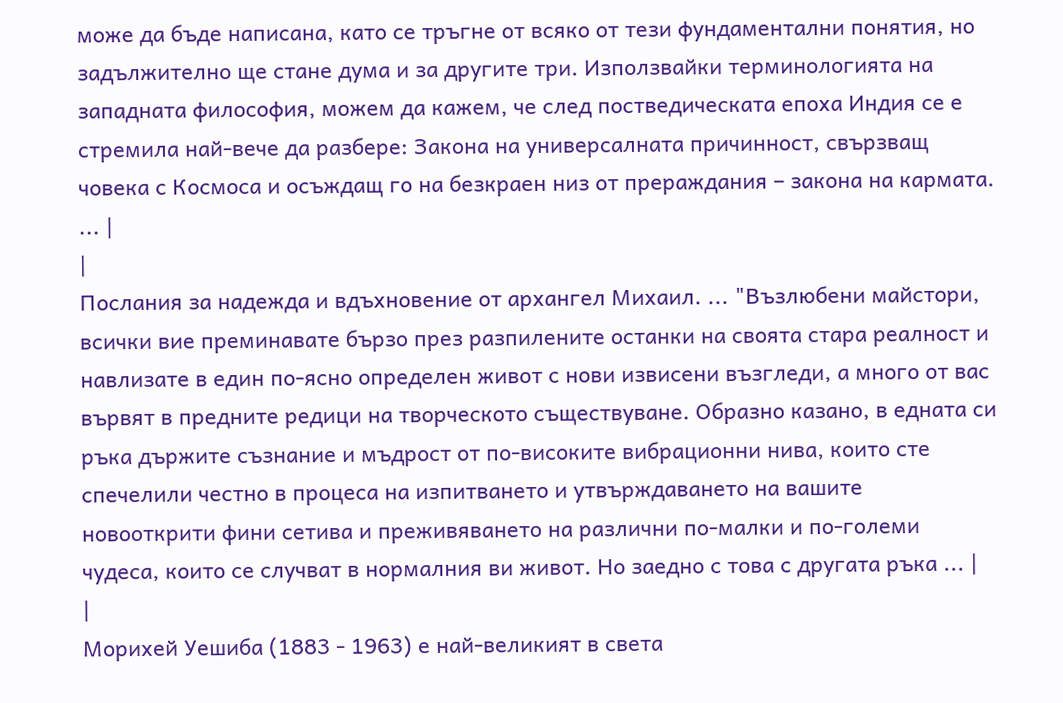може да бъде написана, като се тръгне от всяко от тези фундаментални понятия, но задължително ще стане дума и за другите три. Използвайки терминологията на западната философия, можем да кажем, че след постведическата епоха Индия се е стремила най-вече да разбере: Закона на универсалната причинност, свързващ човека с Космоса и осъждащ го на безкраен низ от прераждания – закона на кармата. ... |
|
Послания за надежда и вдъхновение от архангел Михаил. ... "Възлюбени майстори, всички вие преминавате бързо през разпилените останки на своята стара реалност и навлизате в един по-ясно определен живот с нови извисени възгледи, а много от вас вървят в предните редици на творческото съществуване. Образно казано, в едната си ръка държите съзнание и мъдрост от по-високите вибрационни нива, които сте спечелили честно в процеса на изпитването и утвърждаването на вашите новооткрити фини сетива и преживяването на различни по-малки и по-големи чудеса, които се случват в нормалния ви живот. Но заедно с това с другата ръка ... |
|
Морихей Уешиба (1883 - 1963) е най-великият в света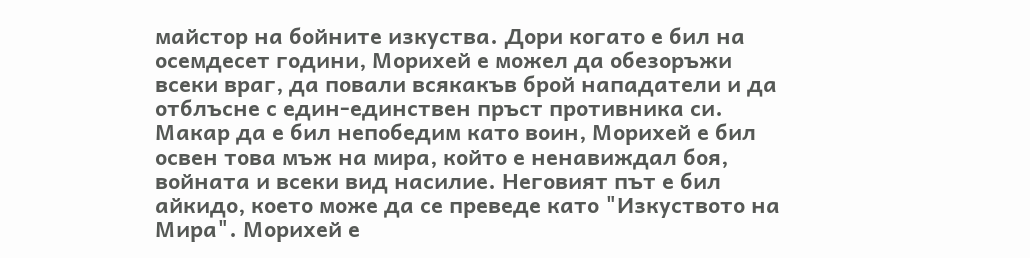майстор на бойните изкуства. Дори когато е бил на осемдесет години, Морихей е можел да обезоръжи всеки враг, да повали всякакъв брой нападатели и да отблъсне с един-единствен пръст противника си. Макар да е бил непобедим като воин, Морихей е бил освен това мъж на мира, който е ненавиждал боя, войната и всеки вид насилие. Неговият път е бил айкидо, което може да се преведе като "Изкуството на Мира". Морихей е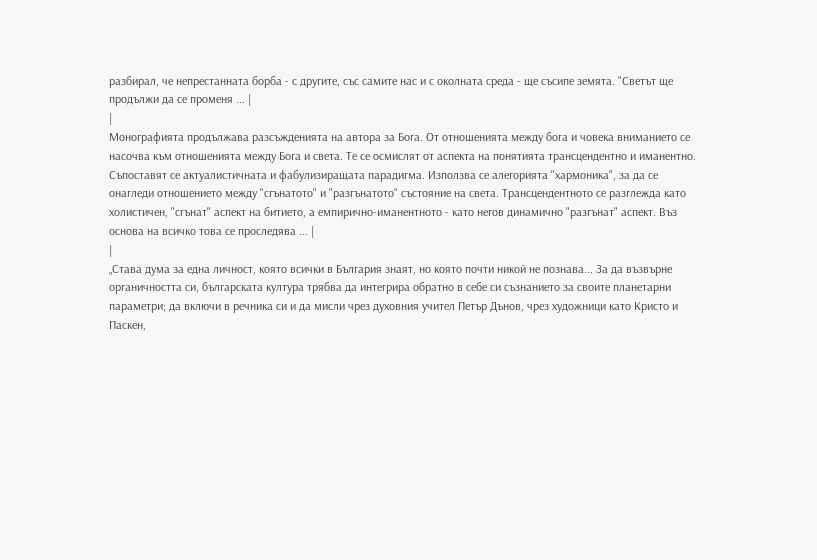разбирал, че непрестанната борба - с другите, със самите нас и с околната среда - ще съсипе земята. "Светът ще продължи да се променя ... |
|
Монографията продължава разсъжденията на автора за Бога. От отношенията между бога и човека вниманието се насочва към отношенията между Бога и света. Те се осмислят от аспекта на понятията трансцендентно и иманентно. Съпоставят се актуалистичната и фабулизиращата парадигма. Използва се алегорията "хармоника", за да се онагледи отношението между "сгънатото" и "разгънатото" състояние на света. Трансцендентното се разглежда като холистичен, "сгънат" аспект на битието, а емпирично-иманентното - като негов динамично "разгънат" аспект. Въз основа на всичко това се проследява ... |
|
„Става дума за една личност, която всички в България знаят, но която почти никой не познава... За да възвърне органичността си, българската култура трябва да интегрира обратно в себе си съзнанието за своите планетарни параметри; да включи в речника си и да мисли чрез духовния учител Петър Дънов, чрез художници като Кристо и Паскен,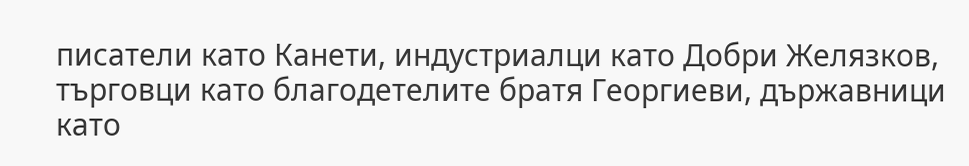писатели като Канети, индустриалци като Добри Желязков, търговци като благодетелите братя Георгиеви, държавници като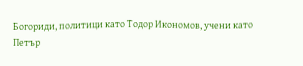Богориди, политици като Тодор Икономов, учени като Петър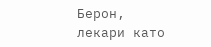Берон, лекари като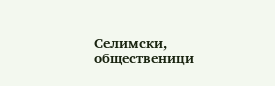Селимски, общественици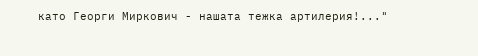като Георги Миркович - нашата тежка артилерия!..."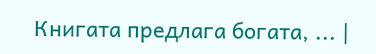Книгата предлага богата, ... |